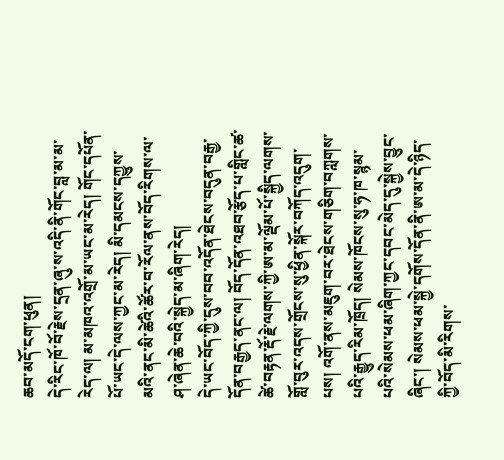ཆབ་མདོ་ངག་ཕུན།
དེ་རིང་ཁོ་བོ་རྗེས་དྲན་ཞུ་ས་འདི་ནི་གོང་བླ་མ་མ་རེད་ལ། མ་མཁའ་འགྲོ་མ་ཡང་མ་རེད། གོང་དཔོན་པོ་ཡང་དེ་ལས་ཀྱང་མ་རེད། མི་དམངས་དཀྱུས་མའི་ནང་མི་ཚེའི་ཚོར་བ་རོལ་ནས་བོད་རིགས་ལ་ཤ་ཞེན་ཆེ་བའི་སྐྱེད་མ་ཞིག་རེད།
དེ་ཡང་བོད་ཀྱི་དུས་བབ་འདོན་ཐེངས་བདུན་བརྒྱ་དོན་བརྒྱད་ནང་ལ། བོད་དོན་འཐབ་རྩོད་པ་གླིང་ཚ་ཚེ་བརྟན་རྡོ་རྗེ་ལགས་ཀྱི་ཨ་མ་ལྡོམ་པོ་སྐྱིད་ལགས་གློ་བུར་འདས་གྲོངས་སུ་ཕྱིན་སྐོར་བཀོད་འདུག་པས། འགོ་ནས་མཇུག་བར་ཐེངས་གཅིག་བཀླགས་པའི་རྒྱུད་རིམ་ཁྲོད། སེམས་ཁོངས་སུ་ཧ་ཁ་སྙམ་པའི་སེམས་ཕམ་ཞིག་ཀྱང་དབང་མེད་དུ་སྐྱེས་བྱུང་ཞིང་། སེམས་ཕམ་སྐྱེ་དགོས་དོན་ནི་ཨ་མ་དེ་ཉིད་ཀྱི་བོད་མི་རིགས་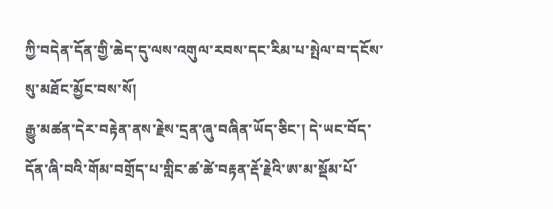ཀྱི་བདེན་དོན་གྱི་ཆེད་དུ་ལས་འགུལ་རབས་དང་རིམ་པ་སྤེལ་བ་དངོས་སུ་མཐོང་མྱོང་བས་སོ།
རྒྱུ་མཚན་དེར་བརྟེན་ནས་རྗེས་དྲན་ཞུ་བཞིན་ཡོད་ཅིང་། དེ་ཡང་བོད་དོན་ཞི་བའི་གོམ་བགྲོད་པ་གླིང་ཚ་ཚེ་བརྟན་རྡོ་རྗེའི་ཨ་མ་སྡོམ་པོ་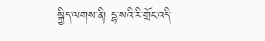སྐྱིད་ལགས་ནི། དྷ་སའི་རི་གྲོང་འདི་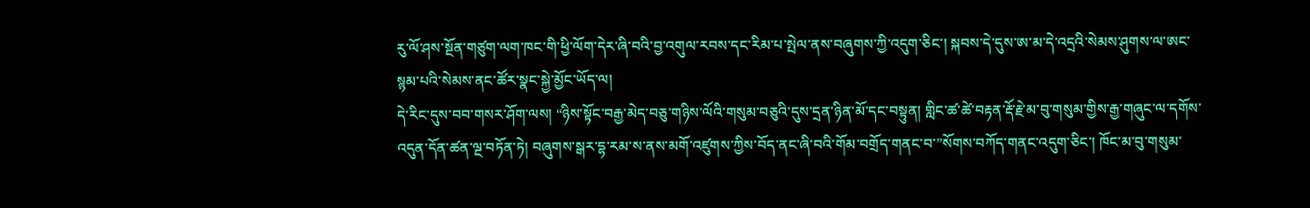རུ་ལོ་ཤས་སྔོན་གཙུག་ལག་ཁང་གི་ཕྱི་ལོག་དེར་ཞི་བའི་བྱ་འགུལ་རབས་དང་རིམ་པ་སྤེལ་ནས་བཞུགས་ཀྱི་འདུག་ཅིང་། སྐབས་དེ་དུས་ཨ་མ་དེ་འདྲའི་སེམས་ཤུགས་ལ་ཨང་སྙམ་པའི་སེམས་ནང་ཚོར་སྣང་སྐྱེ་མྱོང་ཡོད་ལ།
དེ་རིང་དུས་བབ་གསར་ཤོག་ལས། “ཉིས་སྟོང་བརྒྱ་མེད་བཅུ་གཉིས་ལོའི་གསུམ་བཅུའི་དུས་དྲན་ཉིན་མོ་དང་བསྟུན། གླིང་ཚ་ཚེ་བརྟན་རྡོ་རྗེ་མ་བུ་གསུམ་གྱིས་རྒྱ་གཞུང་ལ་དགོས་འདུན་དོན་ཚན་ལྔ་བཏོན་ཏེ། བཞུགས་སྒར་དྷ་རམ་ས་ནས་མགོ་འཛུགས་ཀྱིས་བོད་ནང་ཞི་བའི་གོམ་བགྲོད་གནང་བ་”སོགས་བཀོད་གནང་འདུག་ཅིང་། ཁོང་མ་བུ་གསུམ་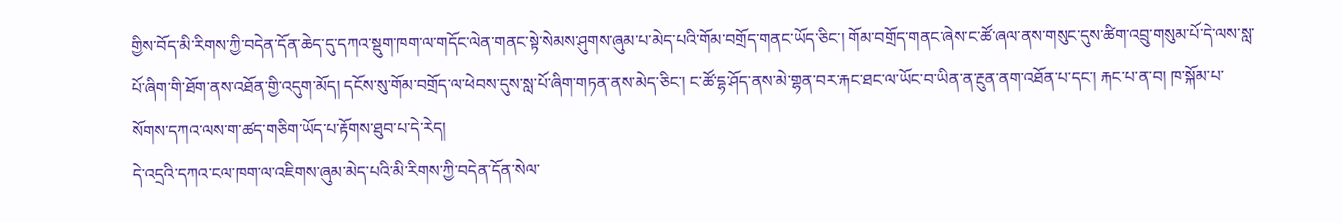གྱིས་བོད་མི་རིགས་ཀྱི་བདེན་དོན་ཆེད་དུ་དཀའ་སྡུག་ཁག་ལ་གདོང་ལེན་གནང་སྟེ་སེམས་ཤུགས་ཞུམ་པ་མེད་པའི་གོམ་བགྲོད་གནང་ཡོད་ཅིང་། གོམ་བགྲོད་གནང་ཞེས་ང་ཚོ་ཞལ་ནས་གསུང་དུས་ཚིག་འབྲུ་གསུམ་པོ་དེ་ལས་སླ་པོ་ཞིག་གི་ཐོག་ནས་འཐོན་གྱི་འདུག་མོད། དངོས་སུ་གོམ་བགྲོད་ལ་ཕེབས་དུས་སླ་པོ་ཞིག་གཏན་ནས་མེད་ཅིང་། ང་ཚོ་དྷ་ཤོད་ནས་མེ་གྷན་བར་རྐང་ཐང་ལ་ཡོང་བ་ཡིན་ན་རྔུན་ནག་འཐོན་པ་དང་། རྐང་པ་ན་བ། ཁ་སྐོམ་པ་སོགས་དཀའ་ལས་ག་ཚད་གཅིག་ཡོད་པ་རྟོགས་ཐུབ་པ་དེ་རེད།
དེ་འདྲའི་དཀའ་ངལ་ཁག་ལ་འཇིགས་ཞུམ་མེད་པའི་མི་རིགས་ཀྱི་བདེན་དོན་སེལ་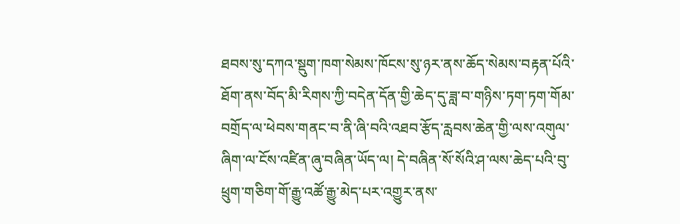ཐབས་སུ་དཀའ་སྡུག་ཁག་སེམས་ཁོངས་སུ་ཉར་ནས་ཆོད་སེམས་བརྟན་པོའི་ཐོག་ནས་བོད་མི་རིགས་ཀྱི་བདེན་དོན་གྱི་ཆེད་དུ་ཟླ་བ་གཉིས་ཏག་ཏག་གོམ་བགྲོད་ལ་ཕེབས་གནང་བ་ནི་ཞི་བའི་འཐབ་རྩོད་རླབས་ཆེན་གྱི་ལས་འགུལ་ཞིག་ལ་ངོས་འཛིན་ཞུ་བཞིན་ཡོད་ལ། དེ་བཞིན་སོ་སོའི་ཤ་ལས་ཆེད་པའི་བུ་ཕྲུག་གཅིག་གོ་རྒྱུ་འཚོ་རྒྱུ་མེད་པར་འགྱུར་ནས་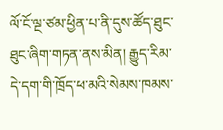ལོ་ངོ་ལྔ་ཙམ་ཕྱིན་པ་ནི་དུས་ཚོད་ཐུང་ཐུང་ཞིག་གཏན་ནས་མིན། རྒྱུད་རིམ་དེ་དག་གི་ཁྲོད་ཕ་མའི་སེམས་ཁམས་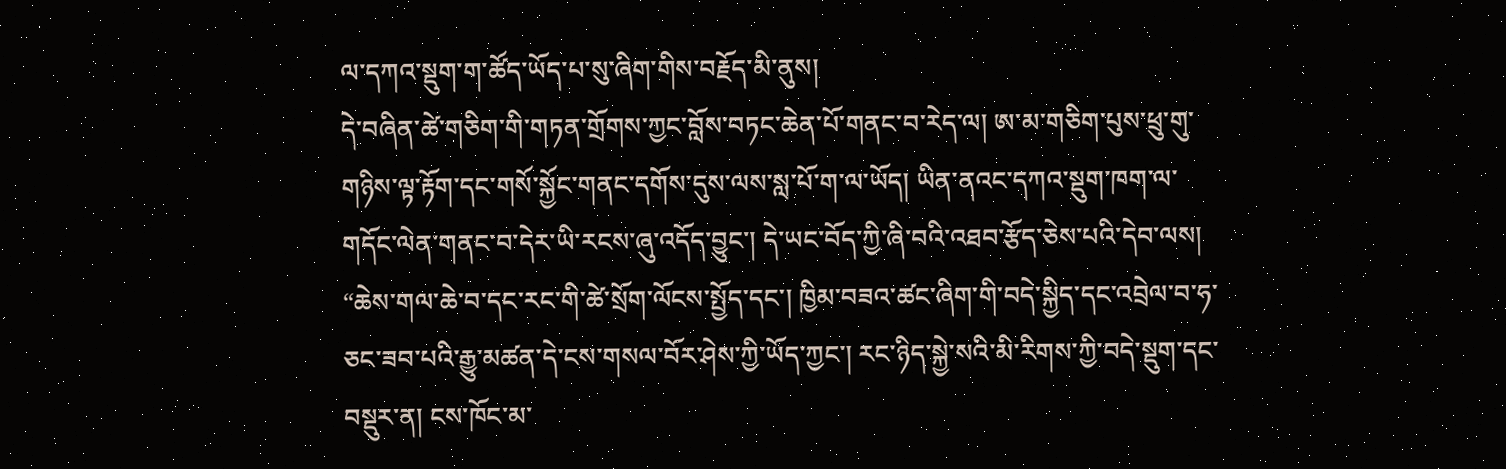ལ་དཀའ་སྡུག་ག་ཚོད་ཡོད་པ་སུ་ཞིག་གིས་བརྗོད་མི་ནུས།
དེ་བཞིན་ཚེ་གཅིག་གི་གཏན་གྲོགས་ཀྱང་བློས་བཏང་ཆེན་པོ་གནང་བ་རེད་ལ། ཨ་མ་གཅིག་པུས་ཕྲུ་གུ་གཉིས་ལྟ་རྟོག་དང་གསོ་སྐྱོང་གནང་དགོས་དུས་ལས་སླ་པོ་ག་ལ་ཡོད། ཡིན་ནའང་དཀའ་སྡུག་ཁག་ལ་གདོང་ལེན་གནང་བ་དེར་ཡི་རངས་ཞུ་འདོད་བྱུང་། དེ་ཡང་བོད་ཀྱི་ཞི་བའི་འཐབ་རྩོད་ཅེས་པའི་དེབ་ལས། “ཆེས་གལ་ཆེ་བ་དང་རང་གི་ཚེ་སྲོག་ལོངས་སྤྱོད་དང་། ཁྱིམ་བཟའ་ཚང་ཞིག་གི་བདེ་སྐྱིད་དང་འབྲེལ་བ་ཧ་ཅང་ཟབ་པའི་རྒྱུ་མཚན་དེ་ངས་གསལ་བོར་ཤེས་ཀྱི་ཡོད་ཀྱང་། རང་ཉིད་སྐྱེ་སའི་མི་རིགས་ཀྱི་བདེ་སྡུག་དང་བསྡུར་ན། ངས་ཁོང་མ་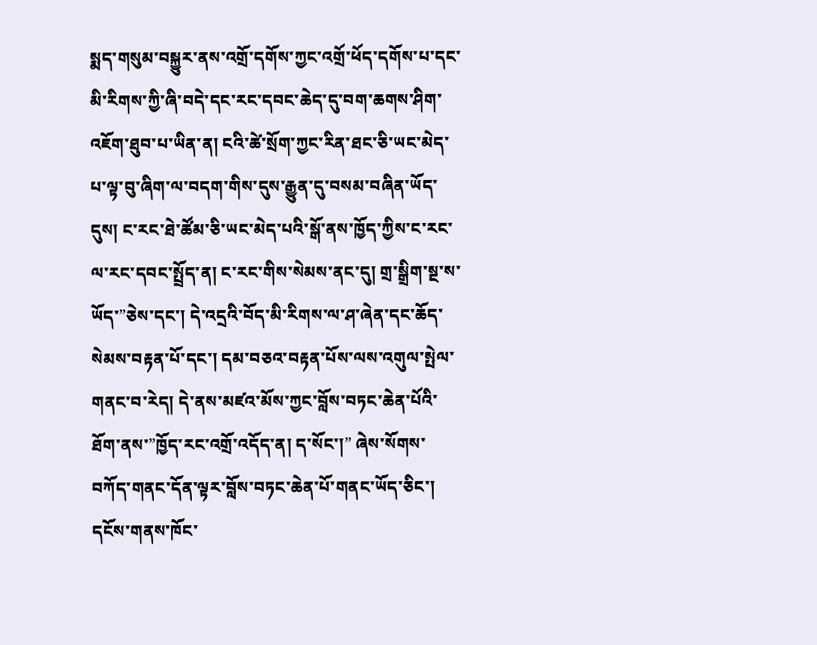སྨད་གསུམ་བསྐྱུར་ནས་འགྲོ་དགོས་ཀྱང་འགྲོ་ཕོད་དགོས་པ་དང་མི་རིགས་ཀྱི་ཞི་བདེ་དང་རང་དབང་ཆེད་དུ་བག་ཆགས་ཤིག་འཇོག་ཐུབ་པ་ཡིན་ན། ངའི་ཚེ་སྲོག་ཀྱང་རིན་ཐང་ཅི་ཡང་མེད་པ་ལྟ་བུ་ཞིག་ལ་བདག་གིས་དུས་རྒྱུན་དུ་བསམ་བཞིན་ཡོད་དུས། ང་རང་ཐེ་ཚོམ་ཅི་ཡང་མེད་པའི་སྒོ་ནས་ཁྱོད་ཀྱིས་ང་རང་ལ་རང་དབང་སྤྲོད་ན། ང་རང་གིས་སེམས་ནང་དུ། གྲ་སྒྲིག་སྔ་ས་ཡོད་”ཅེས་དང་། དེ་འདྲའི་བོད་མི་རིགས་ལ་ཤ་ཞེན་དང་ཆོད་སེམས་བརྟན་པོ་དང་། དམ་བཅའ་བརྟན་པོས་ལས་འགུལ་སྤེལ་གནང་བ་རེད། དེ་ནས་མཛའ་མོས་ཀྱང་བློས་བཏང་ཆེན་པོའི་ཐོག་ནས་”ཁྱོད་རང་འགྲོ་འདོད་ན། ད་སོང་།” ཞེས་སོགས་བཀོད་གནང་དོན་ལྟར་བློས་བཏང་ཆེན་པོ་གནང་ཡོད་ཅིང་། དངོས་གནས་ཁོང་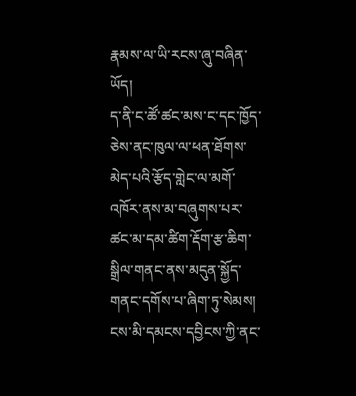རྣམས་ལ་ཡི་རངས་ཞུ་བཞིན་ཡོད།
ད་ནི་ང་ཚོ་ཚང་མས་ང་དང་ཁྱོད་ཅེས་ནང་ཁུལ་ལ་ཕན་ཐོགས་མེད་པའི་རྩོད་གླེང་ལ་མགོ་འཁོར་ནས་མ་བཞུགས་པར་ཚང་མ་དམ་ཚིག་རྡོག་རྩ་ཆིག་སྒྲིལ་གནང་ནས་མདུན་སྐྱོད་གནང་དགོས་པ་ཞིག་ཏུ་སེམས། ངས་མི་དམངས་དབྱིངས་ཀྱི་ནང་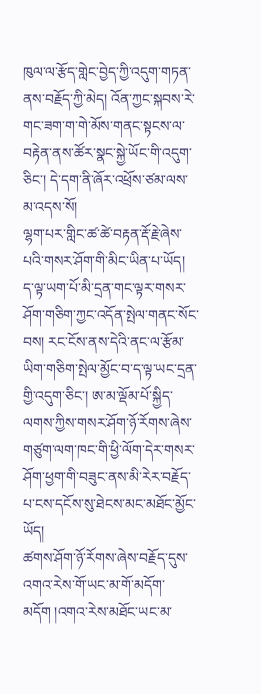ཁུལ་ལ་རྩོད་གླེང་བྱེད་ཀྱི་འདུག་གཏན་ནས་བརྗོད་ཀྱི་མེད། འོན་ཀྱང་སྐབས་རེ་གང་ཟག་ག་གེ་མོས་གནང་སྟངས་ལ་བརྟེན་ནས་ཚོར་སྣང་སྐྱེ་ཡོང་གི་འདུག་ཅིང་། དེ་དག་ནི་ཞོར་འཕྲོས་ཙམ་ལས་མ་འདས་སོ།
ལྷག་པར་གླིང་ཚ་ཚེ་བརྟན་རྡོ་རྗེ་ཞེས་པའི་གསར་ཤོག་གི་མིང་ཡིན་པ་ཡོད། ད་ལྟ་ཡག་པོ་མི་དྲན་གང་ལྟར་གསར་ཤོག་གཅིག་ཀྱང་འདོན་སྤེལ་གནང་སོང་བས། རང་ངོས་ནས་དེའི་ནང་ལ་རྩོམ་ཡིག་གཅིག་སྤེལ་མྱོང་བ་ད་ལྟ་ཡང་དྲན་གྱི་འདུག་ཅིང་། ཨ་མ་ལྡོམ་པོ་སྐྱིད་ལགས་ཀྱིས་གསར་ཤོག་ཉོ་རོགས་ཞེས་གཙུག་ལག་ཁང་གི་ཕྱི་ལོག་དེར་གསར་ཤོག་ཕྱག་གི་བཟུང་ནས་མི་རེར་བརྗོད་པ་ངས་དངོས་སུ་ཐེངས་མང་མཐོང་མྱོང་ཡོད།
ཚགས་ཤོག་ཉོ་རོགས་ཞེས་བརྗོད་དུས་འགའ་རེས་གོ་ཡང་མ་གོ་མདོག་མདོག །འགའ་རེས་མཐོང་ཡང་མ་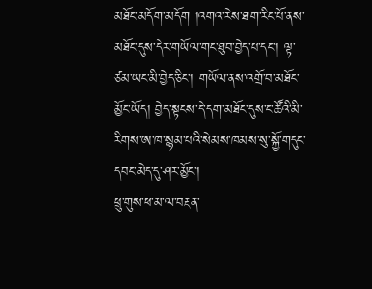མཐོང་མདོག་མདོག །འགའ་རེས་ཐག་རིང་པོ་ནས་མཐོང་དུས་དེར་གཡོལ་གང་ཐུབ་བྱེད་པ་དང་། ལྟ་ཙམ་ཡང་མི་བྱེད་ཅིང་། གཡོལ་ནས་འགྲོ་བ་མཐོང་མྱོང་ཡོད། བྱེད་སྟངས་དེ་དག་མཐོང་དུས་ང་ཚོའི་མི་རིགས་ཨ་ཁ་སྙམ་པའི་སེམས་ཁམས་སུ་སྐྱོ་གདུང་དབང་མེད་དུ་ཤར་མྱོང་།
ཕྲུ་གུས་ཕ་མ་ལ་བརྔན་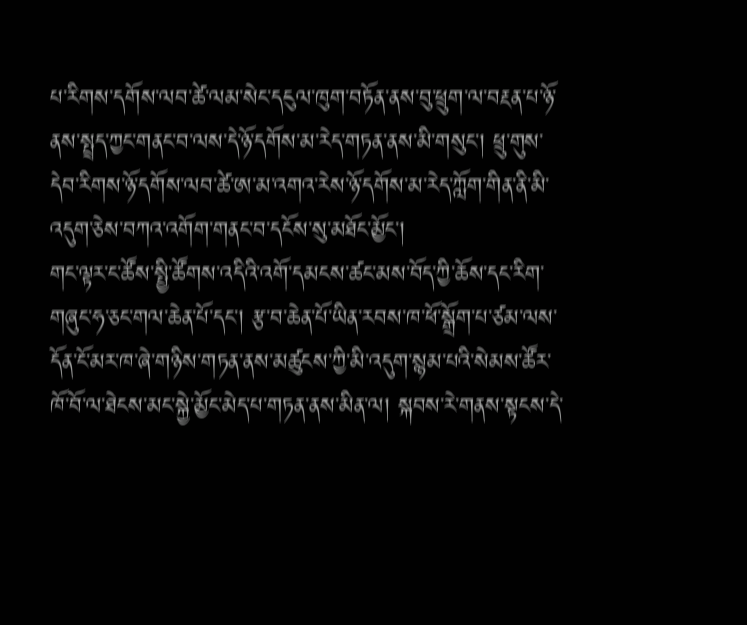པ་རིགས་དགོས་ལབ་ཚེ་ལམ་སེང་དངུལ་ཁུག་བཏོན་ནས་བུ་ཕྲུག་ལ་བརྔན་པ་ཉོ་ནས་སྤྲད་ཀྱང་གནང་བ་ལས་དེ་ཉོ་དགོས་མ་རེད་གཏན་ནས་མི་གསུང་། ཕྲུ་གུས་དེབ་རིགས་ཉོ་དགོས་ལབ་ཚེ་ཨ་མ་འགའ་རེས་ཉོ་དགོས་མ་རེད་ཀློག་གིན་ནི་མི་འདུག་ཅེས་བཀའ་འགོག་གནང་བ་དངོས་སུ་མཐོང་མྱོང་།
གང་ལྟར་ང་ཚོས་སྤྱི་ཚོགས་འདིའི་འགོ་དམངས་ཚང་མས་བོད་ཀྱི་ཆོས་དང་རིག་གཞུང་ཧ་ཅང་གལ་ཆེན་པོ་དང་། རྩ་བ་ཆེན་པོ་ཡིན་རབས་ཁ་ཕོ་སྒྲོག་པ་ཙམ་ལས་དོན་ངོ་མར་ཁ་ཞེ་གཉིས་གཏན་ནས་མཚུངས་ཀྱི་མི་འདུག་སྙམ་པའི་སེམས་ཚོར་ཁོ་བོ་ལ་ཐེངས་མང་སྐྱེ་མྱོང་མེད་པ་གཏན་ནས་མིན་ལ། སྐབས་རེ་གནས་སྟངས་དེ་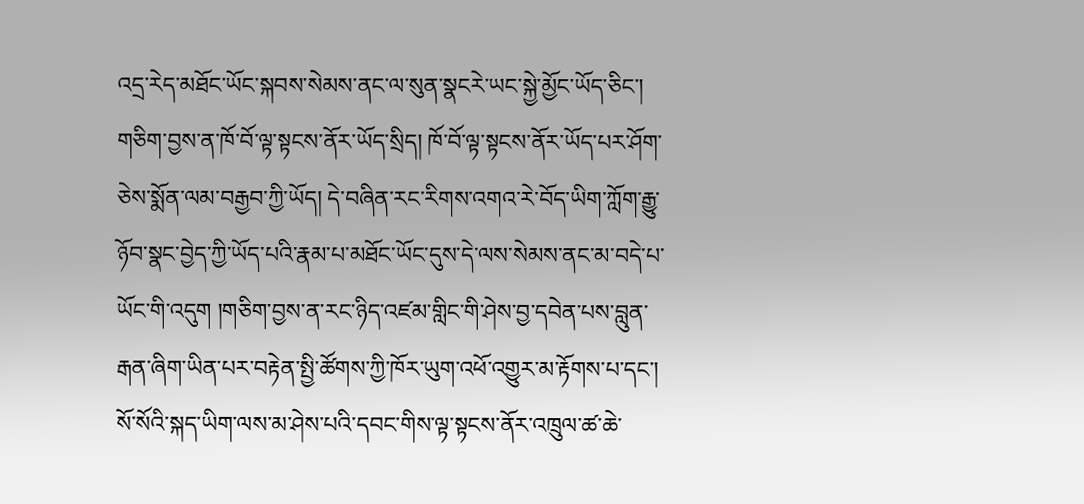འདྲ་རེད་མཐོང་ཡོང་སྐབས་སེམས་ནང་ལ་སུན་སྣངརེ་ཡང་སྐྱེ་མྱོང་ཡོད་ཅིང་། གཅིག་བྱས་ན་ཁོ་བོ་ལྟ་སྟངས་ནོར་ཡོད་སྲིད། ཁོ་བོ་ལྟ་སྟངས་ནོར་ཡོད་པར་ཤོག་ཅེས་སྨོན་ལམ་བརྒྱབ་ཀྱི་ཡོད། དེ་བཞིན་རང་རིགས་འགའ་རེ་བོད་ཡིག་ཀློག་རྒྱུ་ཉོབ་སྣང་བྱེད་ཀྱི་ཡོད་པའི་རྣམ་པ་མཐོང་ཡོང་དུས་དེ་ལས་སེམས་ནང་མ་བདེ་པ་ཡོང་གི་འདུག །གཅིག་བྱས་ན་རང་ཉིད་འཛམ་གླིང་གི་ཤེས་བྱ་དབེན་པས་བླུན་རྒན་ཞིག་ཡིན་པར་བརྟེན་སྤྱི་ཚོགས་ཀྱི་ཁོར་ཡུག་འཕོ་འགྱུར་མ་རྟོགས་པ་དང་། སོ་སོའི་སྐད་ཡིག་ལས་མ་ཤེས་པའི་དབང་གིས་ལྟ་སྟངས་ནོར་འཁྲུལ་ཚ་ཆེ་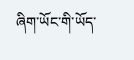ཞིག་ཡོང་གི་ཡོད་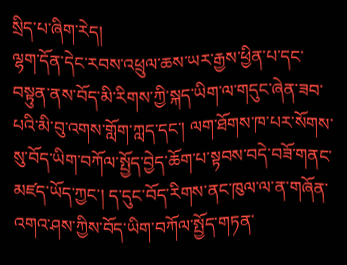སྲིད་པ་ཞིག་རེད།
ལྷག་དོན་དེང་རབས་འཕྲུལ་ཆས་ཡར་རྒྱས་ཕྱིན་པ་དང་བསྟུན་ནས་བོད་མི་རིགས་ཀྱི་སྐད་ཡིག་ལ་གདུང་ཞེན་ཟབ་པའི་མི་བུ་འགས་གློག་ཀླད་དང་། ལག་ཐོགས་ཁ་པར་སོགས་སུ་བོད་ཡིག་བཀོལ་སྤྱོད་བྱེད་ཆོག་པ་སྟབས་བདེ་བཟོ་གནང་མཛད་ཡོད་ཀྱང་། ད་དུང་བོད་རིགས་ནང་ཁུལ་ལ་ན་གཞོན་འགའ་ཤས་ཀྱིས་བོད་ཡིག་བཀོལ་སྤྱོད་གཏན་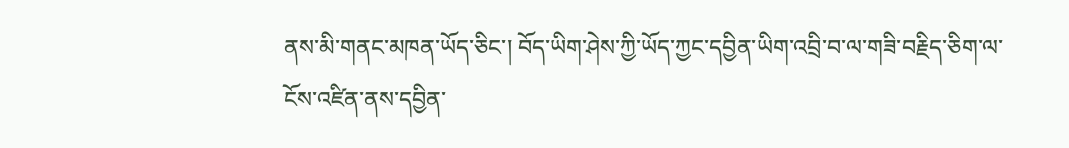ནས་མི་གནང་མཁན་ཡོད་ཅིང་། བོད་ཡིག་ཤེས་ཀྱི་ཡོད་ཀྱང་དབྱིན་ཡིག་འབྲི་བ་ལ་གཟི་བརྗིད་ཅིག་ལ་ངོས་འཛིན་ནས་དབྱིན་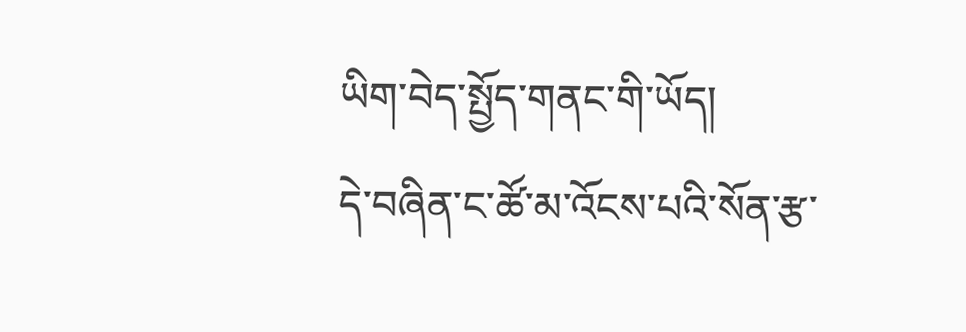ཡིག་བེད་སྤྱོད་གནང་གི་ཡོད།
དེ་བཞིན་ང་ཚོ་མ་འོངས་པའི་སོན་རྩ་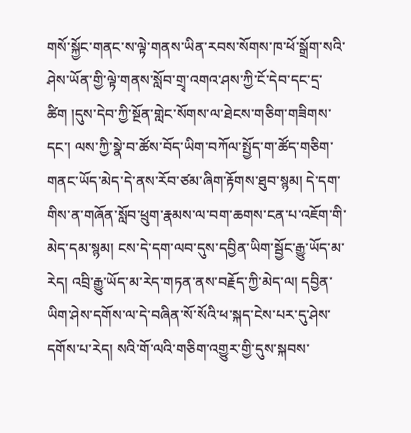གསོ་སྐྱོང་གནང་ས་ལྟེ་གནས་ཡིན་རབས་སོགས་ཁ་ཕོ་སྒྲོག་སའི་ཤེས་ཡོན་གྱི་ལྟེ་གནས་སློབ་གྲྭ་འགའ་ཤས་ཀྱི་ངོ་དེབ་དང་དྲ་ཚིག །དུས་དེབ་ཀྱི་སྔོན་གླེང་སོགས་ལ་ཐེངས་གཅིག་གཟིགས་དང་། ལས་ཀྱི་སྣེ་བ་ཚོས་བོད་ཡིག་བཀོལ་སྤྱོད་ག་ཚོད་གཅིག་གནང་ཡོད་མེད་དེ་ནས་རོབ་ཙམ་ཞིག་རྟོགས་ཐུབ་སྙམ། དེ་དག་གིས་ན་གཞོན་སློབ་ཕྲུག་རྣམས་ལ་བག་ཆགས་ངན་པ་འཇོག་གི་མེད་དམ་སྙམ། ངས་དེ་དག་ལབ་དུས་དབྱིན་ཡིག་སྦྱོང་རྒྱུ་ཡོད་མ་རེད། འབྲི་རྒྱུ་ཡོད་མ་རེད་གཏན་ནས་བརྗོད་ཀྱི་མེད་ལ། དབྱིན་ཡིག་ཤེས་དགོས་ལ་དེ་བཞིན་སོ་སོའི་ཕ་སྐད་ངེས་པར་དུ་ཤེས་དགོས་པ་རེད། སའི་གོ་ལའི་གཅིག་འགྱུར་གྱི་དུས་སྐབས་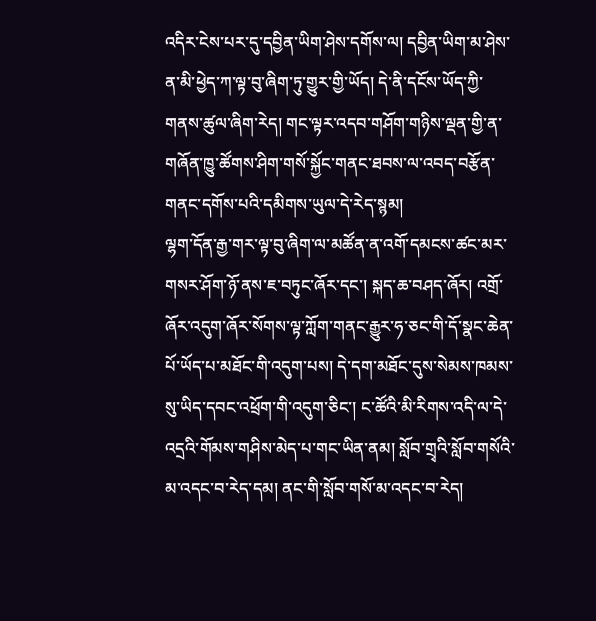འདིར་ངེས་པར་དུ་དབྱིན་ཡིག་ཤེས་དགོས་ལ། དབྱིན་ཡིག་མ་ཤེས་ན་མི་ཕྱེད་ཀ་ལྟ་བུ་ཞིག་ཏུ་གྱུར་གྱི་ཡོད། དེ་ནི་དངོས་ཡོད་ཀྱི་གནས་ཚུལ་ཞིག་རེད། གང་ལྟར་འདབ་གཤོག་གཉིས་ལྡན་གྱི་ན་གཞོན་ཁྱུ་ཚོགས་ཤིག་གསོ་སྐྱོང་གནང་ཐབས་ལ་འབད་བརྩོན་གནང་དགོས་པའི་དམིགས་ཡུལ་དེ་རེད་སྙམ།
ལྷག་དོན་རྒྱ་གར་ལྟ་བུ་ཞིག་ལ་མཚོན་ན་འགོ་དམངས་ཚང་མར་གསར་ཤོག་ཉོ་ནས་ཇ་བཏུང་ཞོར་དང་། སྐད་ཆ་བཤད་ཞོར། འགྲོ་ཞོར་འདུག་ཞོར་སོགས་ལྟ་ཀློག་གནང་རྒྱུར་ཧ་ཅང་གི་དོ་སྣང་ཆེན་པོ་ཡོད་པ་མཐོང་གི་འདུག་པས། དེ་དག་མཐོང་དུས་སེམས་ཁམས་སུ་ཡིད་དབང་འཕྲོག་གི་འདུག་ཅིང་། ང་ཚོའི་མི་རིགས་འདི་ལ་དེ་འདྲའི་གོམས་གཤིས་མེད་པ་གང་ཡིན་ནམ། སློབ་གྲྭའི་སློབ་གསོའི་མ་འདང་བ་རེད་དམ། ནང་གི་སློབ་གསོ་མ་འདང་བ་རེད།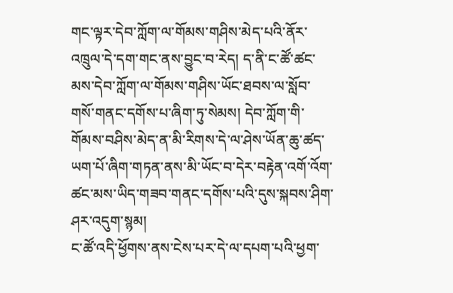གང་ལྟར་དེབ་ཀློག་ལ་གོམས་གཤིས་མེད་པའི་ནོར་འཁྲུལ་དེ་དག་གང་ནས་བྱུང་བ་རེད། ད་ནི་ང་ཚོ་ཚང་མས་དེབ་ཀློག་ལ་གོམས་གཤིས་ཡོང་ཐབས་ལ་སློབ་གསོ་གནང་དགོས་པ་ཞིག་ཏུ་སེམས། དེབ་ཀློག་གི་གོམས་བཤིས་མེད་ན་མི་རིགས་དེ་ལ་ཤེས་ཡོན་ཆུ་ཚད་ཡག་པོ་ཞིག་གཏན་ནས་མི་ཡོང་བ་དེར་བརྟེན་འགོ་འོག་ཚང་མས་ཡིད་གཟབ་གནང་དགོས་པའི་དུས་སྐབས་ཤིག་ཤར་འདུག་སྙམ།
ང་ཚོ་འདི་ཕྱོགས་ནས་ངེས་པར་དེ་ལ་དཔག་པའི་ཕྱག་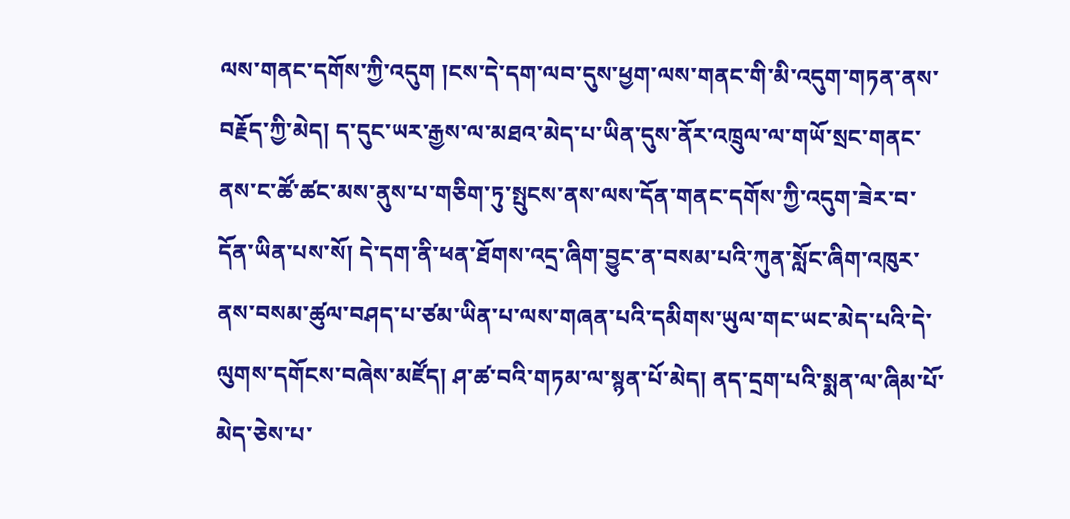ལས་གནང་དགོས་ཀྱི་འདུག །ངས་དེ་དག་ལབ་དུས་ཕྱག་ལས་གནང་གི་མི་འདུག་གཏན་ནས་བརྗོད་ཀྱི་མེད། ད་དུང་ཡར་རྒྱས་ལ་མཐའ་མེད་པ་ཡིན་དུས་ནོར་འཁྲུལ་ལ་གཡོ་སྲང་གནང་ནས་ང་ཚོ་ཚང་མས་ནུས་པ་གཅིག་ཏུ་སྤུངས་ནས་ལས་དོན་གནང་དགོས་ཀྱི་འདུག་ཟེར་བ་དོན་ཡིན་པས་སོ། དེ་དག་ནི་ཕན་ཐོགས་འདྲ་ཞིག་བྱུང་ན་བསམ་པའི་ཀུན་སློང་ཞིག་འཁུར་ནས་བསམ་ཚུལ་བཤད་པ་ཙམ་ཡིན་པ་ལས་གཞན་པའི་དམིགས་ཡུལ་གང་ཡང་མེད་པའི་དེ་ལུགས་དགོངས་བཞེས་མཛོད། ཤ་ཚ་བའི་གཏམ་ལ་སྙན་པོ་མེད། ནད་དྲག་པའི་སྨན་ལ་ཞིམ་པོ་མེད་ཅེས་པ་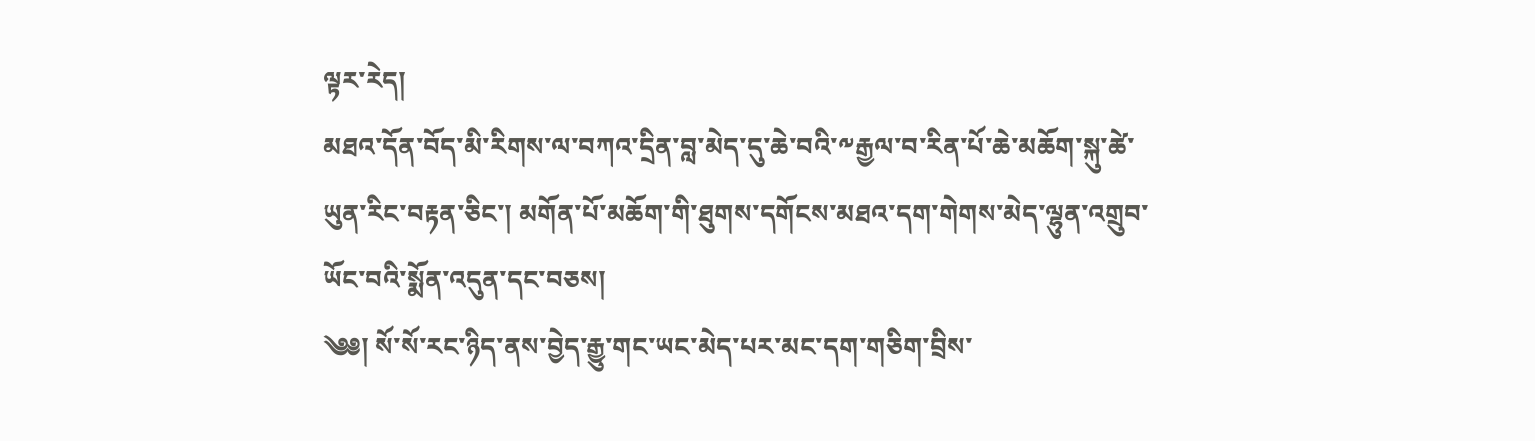ལྟར་རེད།
མཐའ་དོན་བོད་མི་རིགས་ལ་བཀའ་དྲིན་བླ་མེད་དུ་ཆེ་བའི་༸རྒྱལ་བ་རིན་པོ་ཆེ་མཆོག་སྐུ་ཚེ་ཡུན་རིང་བརྟན་ཅིང་། མགོན་པོ་མཆོག་གི་ཐུགས་དགོངས་མཐའ་དག་གེགས་མེད་ལྷུན་འགྲུབ་ཡོང་བའི་སྨོན་འདུན་དང་བཅས།
༄༅། སོ་སོ་རང་ཉིད་ནས་བྱེད་རྒྱུ་གང་ཡང་མེད་པར་མང་དག་གཅིག་བྲིས་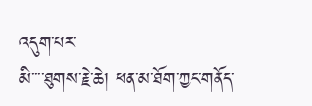འདུག་པར་
མི་་་་ཐུགས་རྗེ་ཆེ། ཕན་མ་ཐོག་ཀྱང་གནོད་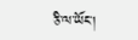ཅི་ལ་ཡོང།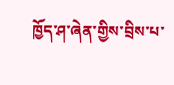ཁྱོད་ཤ་ཞེན་གྱིས་བྲིས་པ་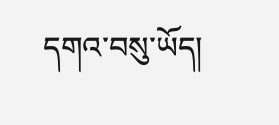དགའ་བསུ་ཡོད།